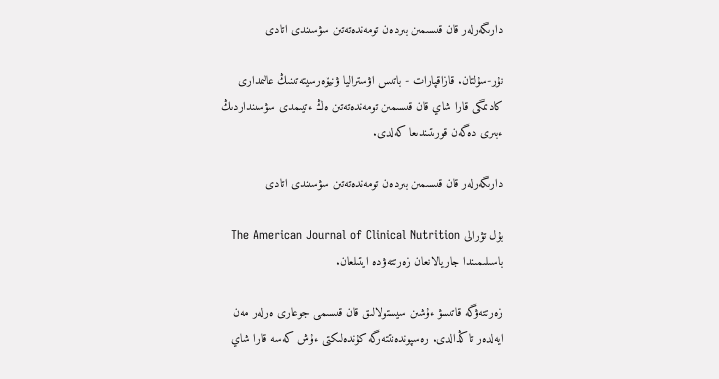دارىگەرلەر قان قىسىمىن بىردەن تومەندەتەتىن سۋسىندى اتادى

نۇر-سۇلتان. قازاقپارات - باتىس اۋستراليا ۋنيۆەرسيتەتىنىڭ عالىمدارى كادىمگى قارا شاي قان قىسىمىن تومەندەتەتىن ەڭ ءتيىمدى سۋسىنداردىڭ ءبىرى دەگەن قورىتىندىعا كەلدى.

دارىگەرلەر قان قىسىمىن بىردەن تومەندەتەتىن سۋسىندى اتادى

بۇل تۋرالى The American Journal of Clinical Nutrition باسىلىمىندا جاريالانعان زەرتتەۋدە ايتىلعان.

زەرتتەۋگە قاتىسۋ ءۇشىن سيستولالىق قان قىسىمى جوعارى ەرلەر مەن ايەلدەر تاڭدالدى. رەسپوندەنتتەرگە كۇندەلىكتى ءۇش كەسە قارا شاي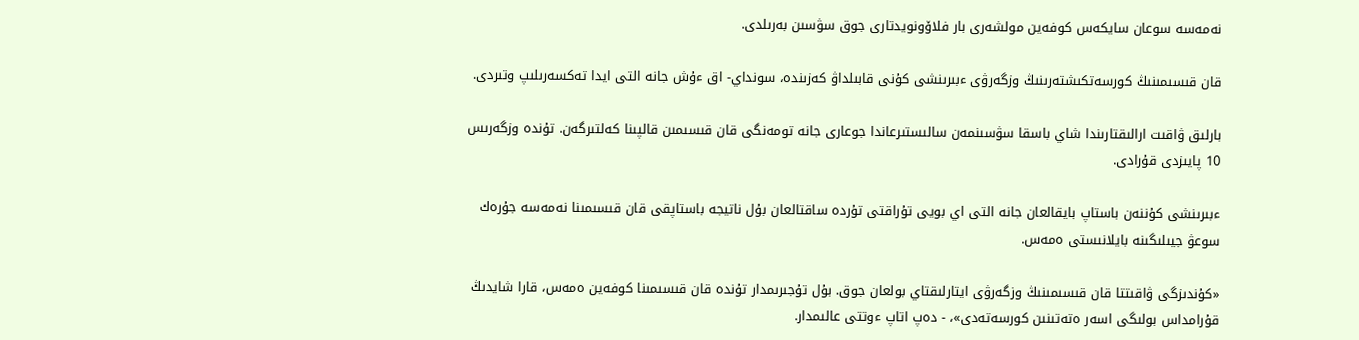نەمەسە سوعان سايكەس كوفەين مولشەرى بار فلاۆونويدتارى جوق سۋسىن بەرىلدى.

قان قىسىمىنىڭ كورسەتكىشتەرىنىڭ وزگەرۋى ءبىرىنشى كۇنى قابىلداۋ كەزىندە، سونداي- اق ءۇش جانە التى ايدا تەكسەرىلىپ وتىردى.

بارلىق ۋاقىت ارالىقتارىندا شاي باسقا سۋسىنمەن سالىستىرعاندا جوعارى جانە تومەنگى قان قىسىمىن قالپىنا كەلتىرگەن. تۇندە وزگەرىس 10 پايىزدى قۇرادى.

ءبىرىنشى كۇننەن باستاپ بايقالعان جانە التى اي بويى تۇراقتى تۇردە ساقتالعان بۇل ناتيجە باستاپقى قان قىسىمىنا نەمەسە جۇرەك سوعۋ جيىلىگىنە بايلانىستى ەمەس.

«كۇندىزگى ۋاقىتتا قان قىسىمىنىڭ وزگەرۋى ايتارلىقتاي بولعان جوق. بۇل تۇجىرىمدار تۇندە قان قىسىمىنا كوفەين ەمەس، قارا شايدىڭ قۇرامداس بولىگى اسەر ەتەتىنىن كورسەتەدى»، - دەپ اتاپ ءوتتى عالىمدار.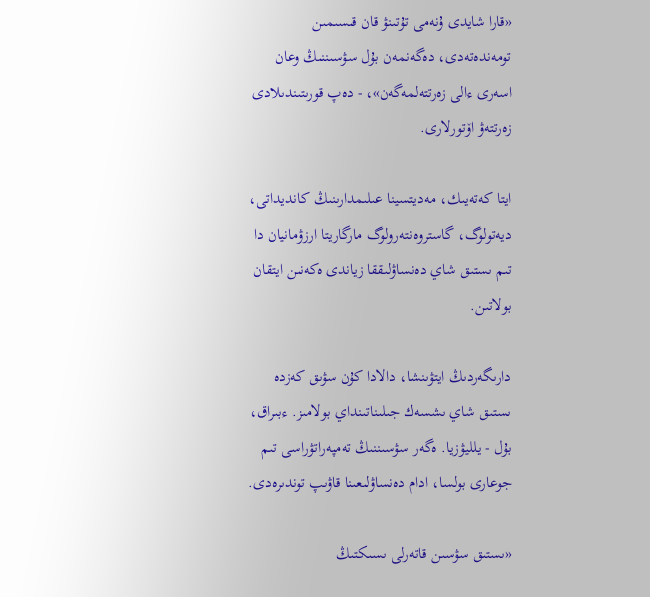«قارا شايدى ۇنەمى تۇتىنۋ قان قىسىمىن تومەندەتەدى، دەگەنمەن بۇل سۋسىننىڭ وعان اسەرى ءالى زەرتتەلمەگەن»، - دەپ قورىتىندىلادى زەرتتەۋ اۆتورلارى.

ايتا كەتەيىك، مەديتسينا عىلىمدارىنىڭ كانديداتى، ديەتولوگ، گاستروەنتەرولوگ مارگاريتا ارزۋمانيان دا تىم ىستىق شاي دەنساۋلىققا زياندى ەكەنىن ايتقان بولاتىن.

دارىگەردىڭ ايتۋىنشا، دالادا كۇن سۋىق كەزدە ىستىق شاي ىشسەك جىلىناتىنداي بولامىز. ءبىراق، بۇل - يلليۋزيا. ەگەر سۋسىننىڭ تەمپەراتۋراسى تىم جوعارى بولسا، ادام دەنساۋلىعىنا قاۋىپ توندىرەدى.

«ىستىق سۋسىن قاتەرلى ىسىكتىڭ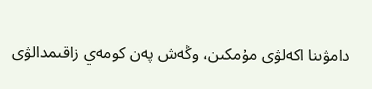دامۋىنا اكەلۋى مۇمكىن، وڭەش پەن كومەي زاقىمدالۋى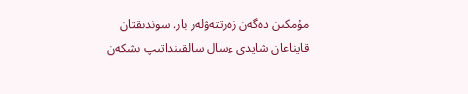مۇمكىن دەگەن زەرتتەۋلەر بار. سوندىقتان قايناعان شايدى ءسال سالقىنداتىپ ىشكەن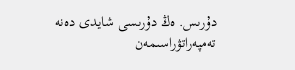دۇرىس. ەڭ دۇرىسى شايدى دەنە تەمپەراتۋراسىمەن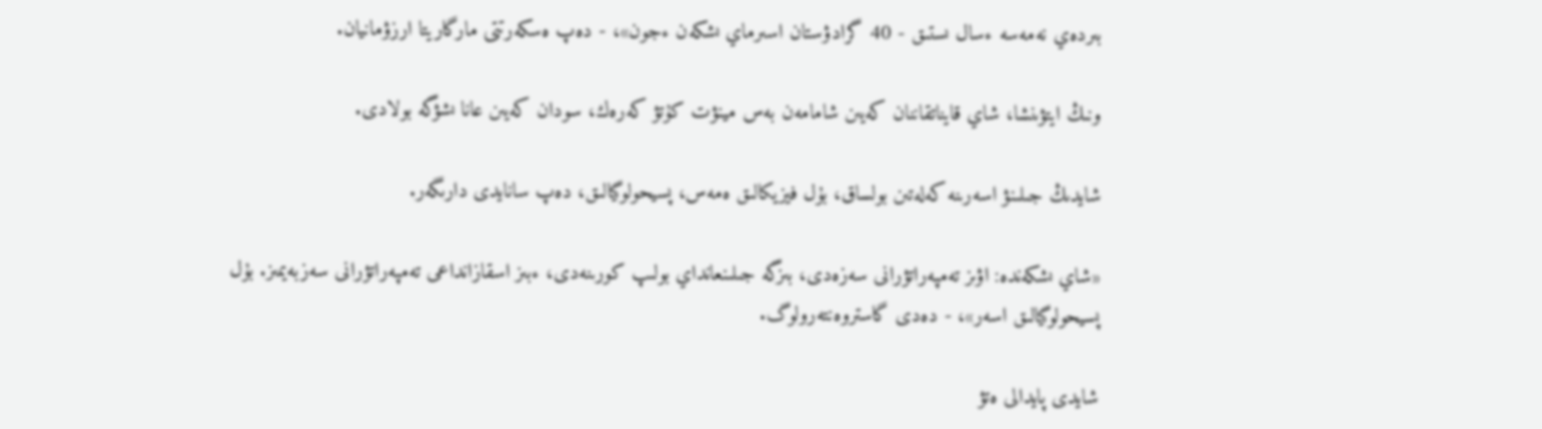بىردەي نەمەسە ءسال ىستىق - 40 گرادۋستان اسىرماي ىشكەن ءجون»، - دەپ ەسكەرتتى مارگاريتا ارزۋمانيان.

ونىڭ ايتۋىنشا، شاي قايناتقاننان كەيىن شامامەن بەس مينۋت كۇتۋ كەرەك، سودان كەيىن عانا ىشۋگە بولادى.

شايدىڭ جىلىنۋ اسەرىنە كەلەتىن بولساق، بۇل فيزيكالىق ەمەس، پسيحولوگيالىق، دەپ سانايدى دارىگەر.

«شاي ىشكەندە: اۋىز تەمپەراتۋرانى سەزەدى، بىزگە جىلىنعانداي بولىپ كورىنەدى، ءبىز اسقازانداعى تەمپەراتۋرانى سەزبەيمىز. بۇل پسيحولوگيالىق اسەر»، - دەدى گاستروەنتەرولوگ.

شايدى پايدالى ەتۋ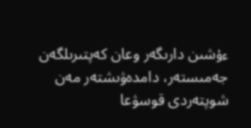ءۇشىن دارىگەر وعان كەپتىرىلگەن جەمىستەر، دامدەۋىشتەر مەن شوپتەردى قوسۋعا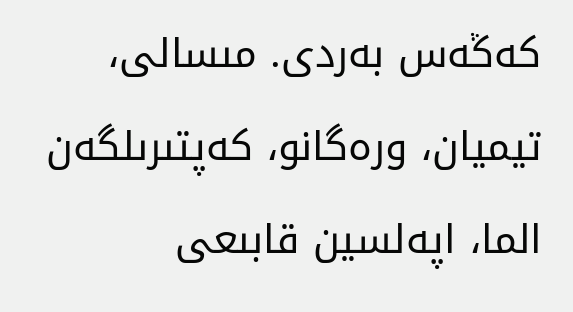كەڭەس بەردى. مىسالى، تيميان، ورەگانو، كەپتىرىلگەن الما، اپەلسين قابىعى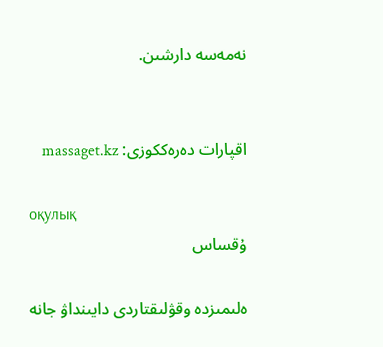نەمەسە دارشىن.


اقپارات دەرەككوزى: massaget.kz

оқулық
ۇقساس

ەلىمىزدە وقۋلىقتاردى دايىنداۋ جانە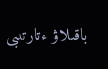باقىلاۋ ءتارتىبى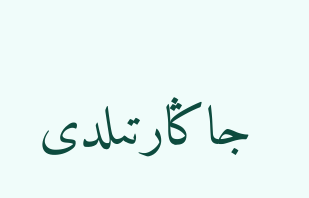جاڭارتىلدى